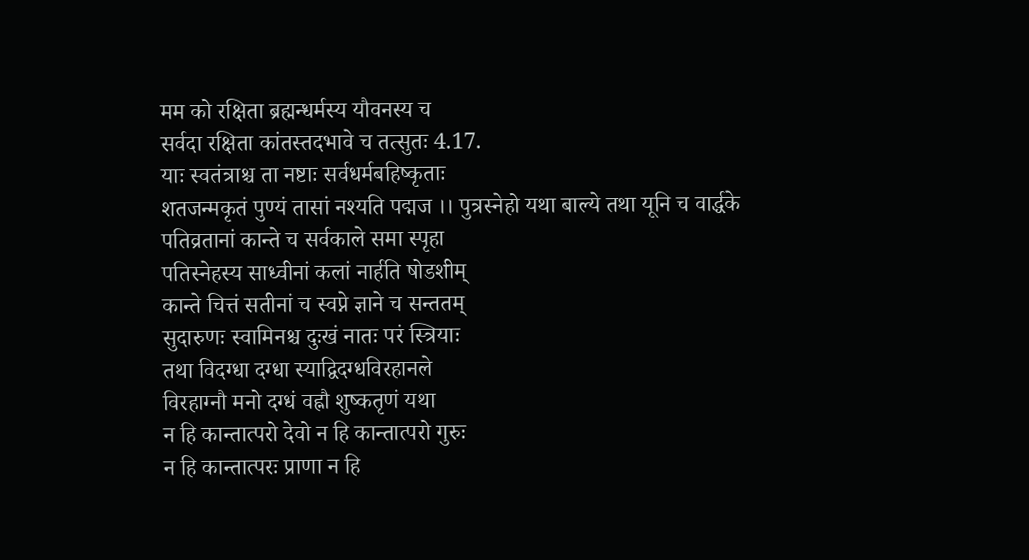मम को रक्षिता ब्रह्मन्धर्मस्य यौवनस्य च
सर्वदा रक्षिता कांतस्तदभावे च तत्सुतः 4.17.
याः स्वतंत्राश्च ता नष्टाः सर्वधर्मबहिष्कृताः
शतजन्मकृतं पुण्यं तासां नश्यति पद्मज ।। पुत्रस्नेहो यथा बाल्ये तथा यूनि च वार्द्धके
पतिव्रतानां कान्ते च सर्वकाले समा स्पृहा
पतिस्नेहस्य साध्वीनां कलां नार्हति षोडशीम्
कान्ते चित्तं सतीनां च स्वप्ने ज्ञाने च सन्ततम्
सुदारुणः स्वामिनश्च दुःखं नातः परं स्त्रियाः
तथा विदग्धा दग्धा स्याद्विदग्धविरहानले
विरहाग्नौ मनो दग्धं वह्नौ शुष्कतृणं यथा
न हि कान्तात्परो देवो न हि कान्तात्परो गुरुः
न हि कान्तात्परः प्राणा न हि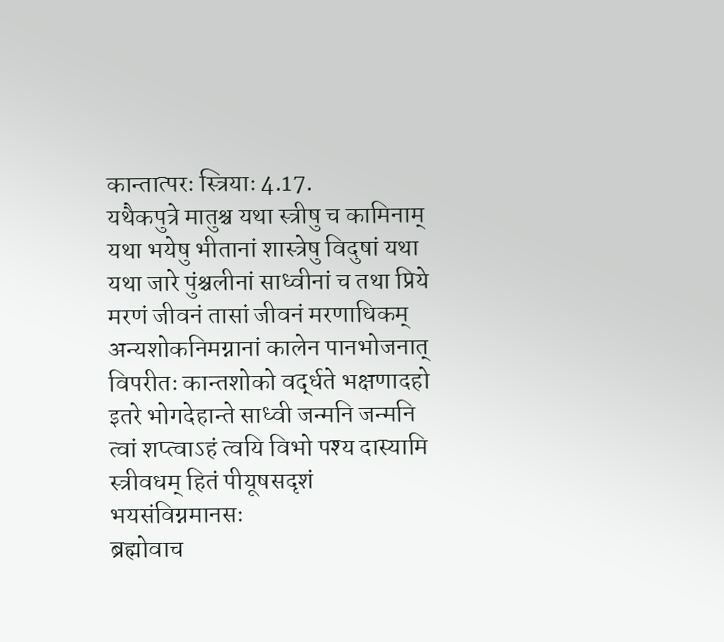कान्तात्परः स्त्रियाः 4.17.
यथैकपुत्रे मातुश्च यथा स्त्रीषु च कामिनाम्
यथा भयेषु भीतानां शास्त्रेषु विदुषां यथा
यथा जारे पुंश्चलीनां साध्वीनां च तथा प्रिये
मरणं जीवनं तासां जीवनं मरणाधिकम् अन्यशोकनिमग्नानां कालेन पानभोजनात्
विपरीतः कान्तशोको वर्द्धते भक्षणादहो
इतरे भोगदेहान्ते साध्वी जन्मनि जन्मनि
त्वां शप्त्वाऽहं त्वयि विभो पश्य दास्यामि स्त्रीवधम् हितं पीयूषसदृशं भयसंविग्नमानसः
ब्रह्मोवाच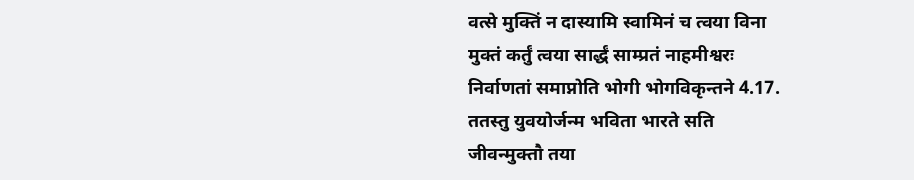वत्से मुक्तिं न दास्यामि स्वामिनं च त्वया विना
मुक्तं कर्तुं त्वया सार्द्धं साम्प्रतं नाहमीश्वरः
निर्वाणतां समाप्नोति भोगी भोगविकृन्तने 4.17.
ततस्तु युवयोर्जन्म भविता भारते सति
जीवन्मुक्तौ तया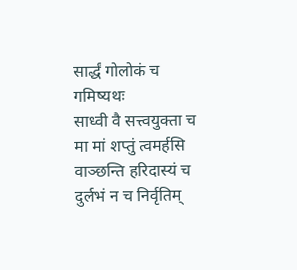सार्द्धं गोलोकं च गमिष्यथः
साध्वी वै सत्त्वयुक्ता च मा मां शप्तुं त्वमर्हसि
वाञ्छन्ति हरिदास्यं च दुर्लभं न च निर्वृतिम्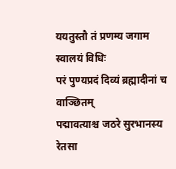ययतुस्तौ तं प्रणम्य जगाम स्वालयं विधिः
परं पुण्यप्रदं दिव्यं ब्रह्मादीनां च वाञ्छितम्
पद्मावत्याश्च जठरे सुरभानस्य रेतसा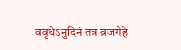ववृधेऽनुदिनं तत्र व्रजगेहे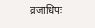व्रजाधिपः